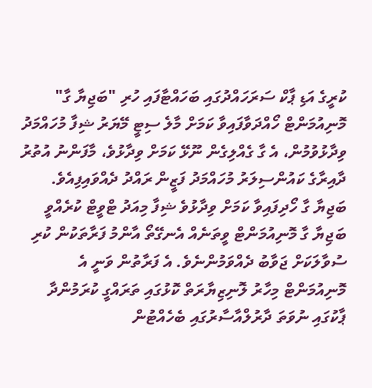ކުރީގެ އަޑި ޕާކް ސަރަހައްދުގައި ބަހައްޓާފައި ހުރި "ބަޖިޔާ ގާ" މޮނިއުމަންޓް ހޯއްދަވާފައިވާ ކަމަށް މާލެ ސިޓީ މޭޔަރު ޝިފާ މުހައްމަދު ވިދާޅުވުމުން، އެ ގާ ގެއްލިގެން ނޫޅޭ ކަމަށް ވިދާޅުވެ، މާފަންނު އުތުރު ދާއިރާގެ ކައުންސިލަރު މުހައްމަދު ފަޒީން ރައްދު ދެއްވައިފިއެވެ.
ބަޖިޔާ ގާ ހޯދިފައިވާ ކަމަށް ވިދާޅުވެ ޝިފާ މިއަދު ޓްވީޓް ކުރެއްވީ ބަޖިޔާ ގާ މޮނިއުމަންޓް ވީތަނެއް އެނގޭތޯ އާންމު ފަރާތަކުން ކުރި ސުވާލަކަށް ޖަވާބު ދެއްވަމުންނެވެ. އެ ފަރާތުން ވަނީ އެ މޮނިއުމަންޓް މިހާރު ލޮނިޒިޔާރަތް ކޮޅުގައި ތަރައްގީ ކުރަމުންދާ ޕާކުގައި ނުވަތަ ދާރުލްއާސާރުގައި ބެހެއްޓުން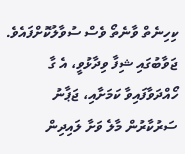ކިހިނެތް ވާނެތޯ ވެސް ސުވާލުކޮށްފައެވެ.
ޖަވާބުގައި ޝިފާ ވިދާޅުވީ، އެ ގާ ހޯއްދަވާފައިވާ ކަމަށާއި، ޖަޕާނު ސަރުކާރުން މާލެ ވަށާ ލައިދިން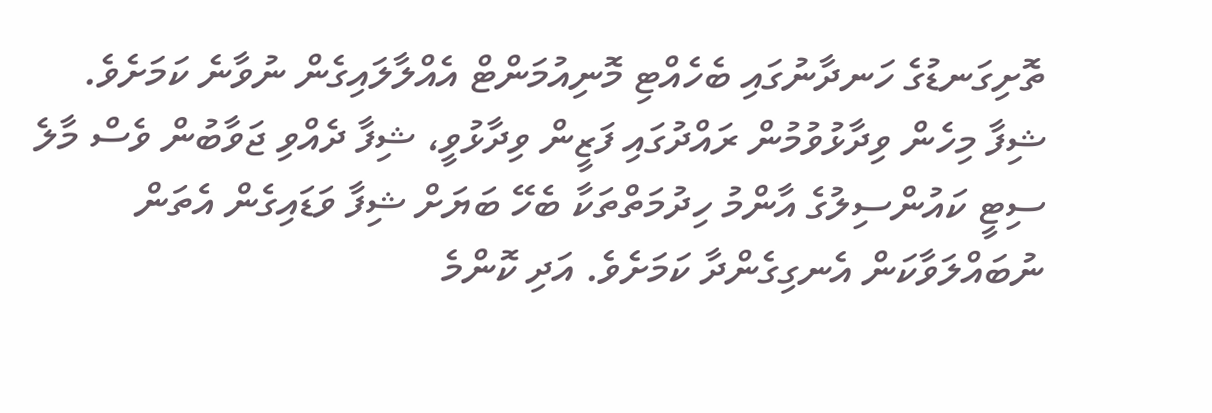ތޮށިގަނޑުގެ ހަނދާނުގައި ބެހެއްޓި މޮނިއުމަންޓް އެއްލާލައިގެން ނުވާނެ ކަމަށެވެ.
ޝިފާ މިހެން ވިދާޅުވުމުން ރައްދުގައި ފަޒީން ވިދާޅުވީ، ޝިފާ ދެއްވި ޖަވާބުން ވެސް މާލެ ސިޓީ ކައުންސިލުގެ އާންމު ހިދުމަތްތަކާ ބެހޭ ބަޔަށް ޝިފާ ވަޑައިގެން އެތަން ނުބައްލަވާކަން އެނގިގެންދާ ކަމަށެވެ. އަދި ކޮންމެ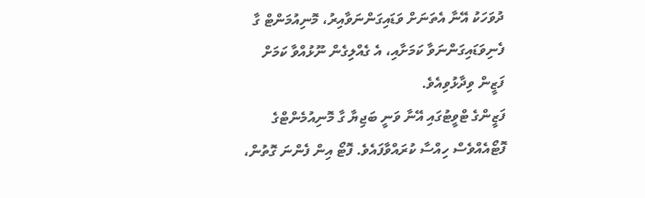ދުވަހަކު އޭނާ އެތަނަށް ވަޑައިގަންނަވާއިރު، މޮނިއުމަންޓް ގާ ފެނިވަޑައިގަންނަވާ ކަމަށާއި، އެ ގެއްލިގެން ނޫޅުއްވާ ކަމަށް ފަޒީން ވިދާޅުވިއެވެ.
ފަޒީންގެ ޓްވީޓުގައި އޭނާ ވަނީ ބަޖިޔާ ގާ މޮނިއުމެންޓްގެ ފޮޓޯއެއްވެސް ހިއްސާ ކުރައްވާފައެވެ. ފޮޓޯ އިން ފެންނަ ގޮތުން،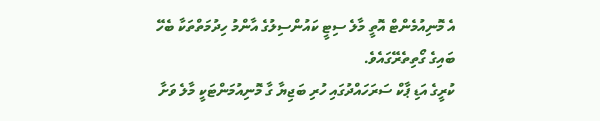އެ މޮނިއުމެންޓް އޮތީ މާލެ ސިޓީ ކައުންސިލުގެ އާންމު ހިދުމަތްތަކާ ބެހޭ ބައިގެ ގޯތިތެރޭގައެވެ.
ކުރީގެ އަޑި ޕާކް ސަރަހައްދުގައި ހުރި ބަޖިޔާ ގާ މޮނިއުމަންޓަކީ މާލެ ވަށާ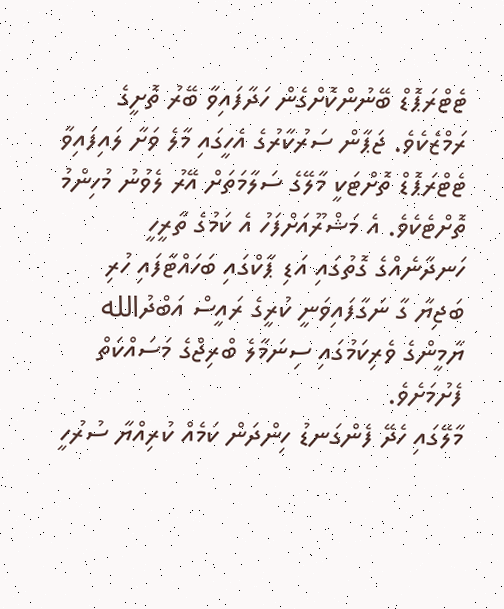ޓެޓްރަޕޮޑް ބޭނުންކޮށްގެން ހަދާފައިވާ ބޭރު ތޮށީގެ ރަމްޒެކެވެ. ޖަޕާން ސަރުކާރުގެ އެހީގައި މާލެ ވަށާ ލައިފައިވާ ޓެޓްރަޕޮޑް ތޮށްޓަކީ މާލޭގެ ސަލާމަތަށް އޭރު ލެވުނު މުހިންމު ތޮށްޓެކެވެ. އެ މަޝްރޫއަށްފަހު އެ ކަމުގެ ތާރީހީ ހަނދާނެއްގެ ގޮތުގައި އަޑި ޕާކްގައި ބަހައްޓާފައި ހުރި ބަޖިޔާ ގާ ނަގާފައިވަނީ ކުރީގެ ރައީސް އަބްދުالله ޔާމީންގެ ވެރިކަމުގައި ސިނަމާލެ ބްރިޖްގެ މަސައްކަތް ފެށުމަށެވެ.
މާލޭގައި ހެދޭ ފެންގަނޑު ހިންދަން ކަމެއް ކުރިއްޔާ ސުރުހީ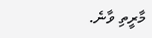މާރީތި ވާނެ.